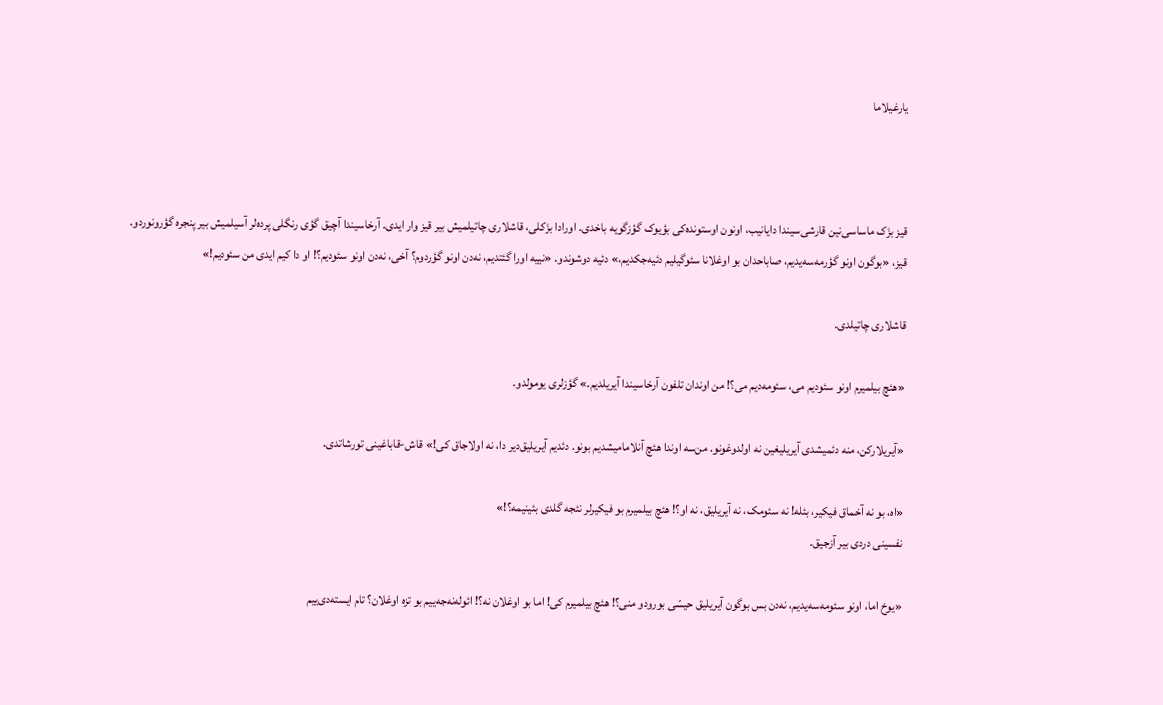یارغیلاما



قیز بزَک ماساسی‌نین قارشی‌سیندا دایانیب، اونون اوستونده‌کی بؤیوک گؤزگویه باخدی. اورادا بزَکلی، قاشلاری چاتیلمیش بیر قیز وار ایدی. آرخاسیندا آچیق گؤی رنگلی پرده‌لر آسیلمیش بیر پنجره گؤرونوردو.
قیز، «بوگون اونو گؤرمه‌سه‌یدیم، صاباحدان بو اوغلانا سئوگیلیم دئیه‌جکدیم،» دئیه دوشوندو. «نییه اورا گئتدیم، نه‌دن اونو گؤردوم؟ آخی، نه‌دن اونو سئودیم؟! او دا کیم ایدی من سئودیم!»

قاشلاری چاتیلدی.

«هئچ بیلمیرم اونو سئودیم می، سئومه‌دیم می؟! من اوندان تلفون آرخاسیندا آیریلدیم.» گؤزلری یومولدو.

«آیریلارکن، منه دئمیشدی آیریلیغین نه اولدوغونو. من‌سه اوندا هئچ آنلامامیشدیم بونو. دئدیم آیریلیق‌دیر دا، نه اولاجاق کی!» قاش-قاباغینی تورشاتدی.

«اه، بو نه آخماق فیکیر، بئله! نه سئومک، نه آیریلیق، نه او؟! هئچ بیلمیرم بو فیکیرلر نئجه گلدی بئینیمه؟!»
نفسینی دردی بیر آزجیق.

«یوخ اما، اونو سئومه‌سه‌یدیم، نه‌دن بس بوگون آیریلیق حیسّی بورودو منی؟! هئچ بیلمیرم کی! اما بو اوغلان نه؟! ائوله‌نه‌جه‌ییم بو تزه اوغلان؟ تام ایسته‌دی‌ییم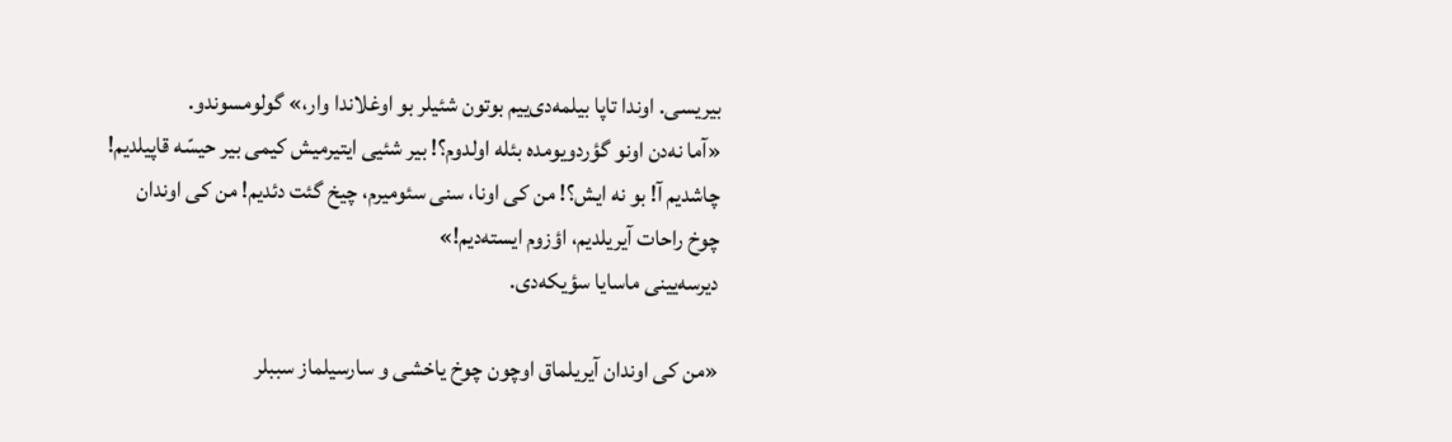بیریسی. اوندا تاپا بیلمه‌دی‌ییم بوتون شئیلر بو اوغلاندا وار،» گولومسوندو.
«آما نه‌دن اونو گؤردویومده بئله اولدوم؟! بیر شئیی ایتیرمیش کیمی بیر حیسّه قاپیلدیم! چاشدیم آ! بو نه ایش؟! من کی اونا، سنی سئومیرم، چیخ گئت دئدیم! من کی اوندان چوخ راحات آیریلدیم، اؤزوم ایسته‌دیم!»
دیرسه‌یینی ماسایا سؤیکه‌دی.

«من کی اوندان آیریلماق اوچون چوخ یاخشی و سارسیلماز سببلر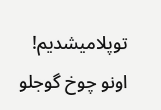توپلامیشدیم! اونو چوخ گوجلو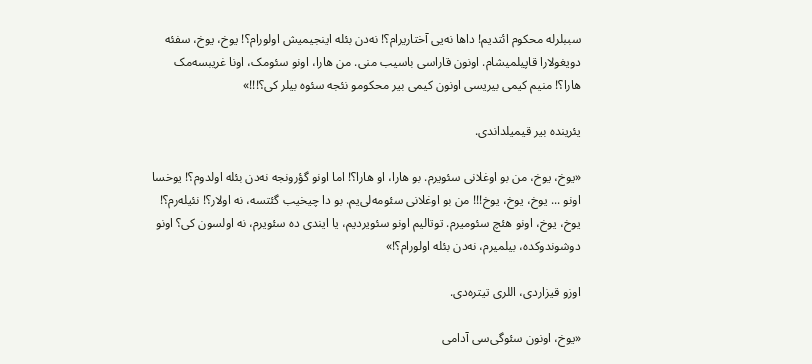سببلرله محکوم ائتدیم! داها نه‌یی آختاریرام؟! نه‌دن بئله اینجیمیش اولورام؟! یوخ، یوخ، سفئه دویغولارا قاپیلمیشام. اونون قاراسی باسیب منی. من هارا، اونو سئومک، اونا غریبسه‌مک هارا؟! منیم کیمی بیریسی اونون کیمی بیر محکومو نئجه سئوه بیلر کی؟!!!»

یئرینده بیر قیمیلداندی.

«یوخ، یوخ، من بو اوغلانی سئویرم. بو هارا، او هارا؟! اما اونو گؤرونجه نه‌دن بئله اولدوم؟! یوخسا اونو ... یوخ، یوخ، یوخ!!! من بو اوغلانی سئومه‌لی‌یم. بو دا چیخیب گئتسه، نه اولار؟! نئیله‌رم؟! یوخ، یوخ، اونو هئچ سئومیرم. توتالیم اونو سئویردیم، یا ایندی ده سئویرم، نه اولسون کی؟ اونو دوشوندوکده، بیلمیرم، نه‌دن بئله اولورام؟!»

اوزو قیزاردی، اللری تیتره‌دی.

«یوخ، اونون سئوگی‌سی آدامی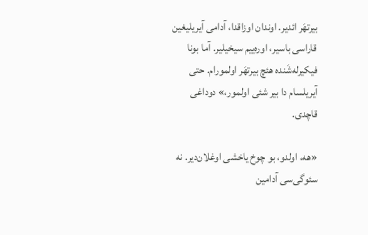بیرتهَر ائدیر. اوندان اوزاقدا، آدامی آیریلیغین قاراسی باسیر، اوره‌ییم سیخیلیر. آما بونا فیکیرله‌شَنده هئچ بیرتهَر اولمورام. حتی آیریلسام دا بیر شئی اولمور،» دوداغی قاچدی.

«هه، اولدو، بو چوخ یاخشی اوغلان‌دیر. نه سئوگی‌سی آدامین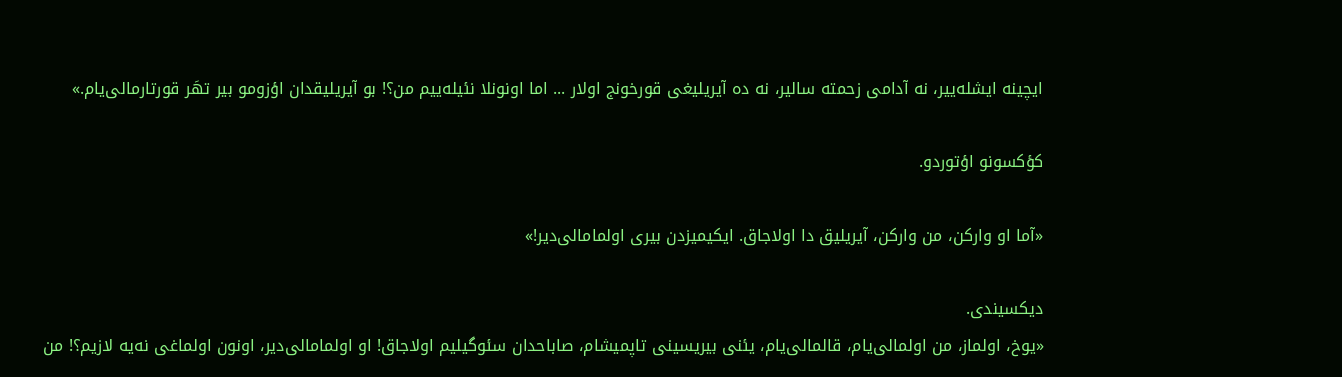ایچینه ایشله‌ییر، نه آدامی زحمته سالیر، نه ده آیریلیغی قورخونج اولار ... اما اونونلا نئیله‌ییم من؟! بو آیریلیقدان اؤزومو بیر تهَر قورتارمالی‌یام.»

کؤکسونو اؤتوردو.

«آما او وارکن، من وارکن، آیریلیق دا اولاجاق. ایکیمیزدن بیری اولمامالی‌دیر!»

دیکسیندی.
«یوخ، اولماز، من اولمالی‌یام، قالمالی‌یام، یئنی بیریسینی تاپمیشام، صاباحدان سئوگیلیم اولاجاق! او اولمامالی‌دیر، اونون اولماغی نه‌یه لازیم؟! من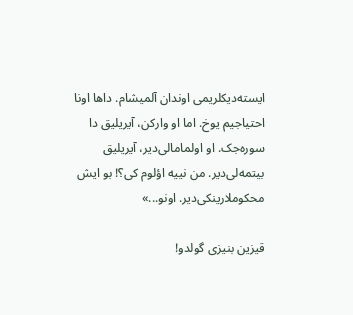ایسته‌دیکلریمی اوندان آلمیشام. داها اونا احتیاجیم یوخ. اما او وارکن، آیریلیق دا سوره‌جک. او اولمامالی‌دیر، آیریلیق بیتمه‌لی‌دیر. من نییه اؤلوم کی؟! بو ایش محکوملارینکی‌دیر. اونو...»

قیزین بنیزی گولدو!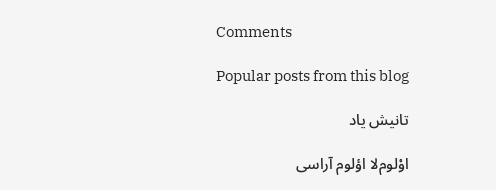Comments

Popular posts from this blog

تانیش یاد

اوْلوم‌لا اؤلوم آراسی